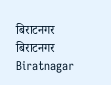बिराटनगर
बिराटनगर
Biratnagar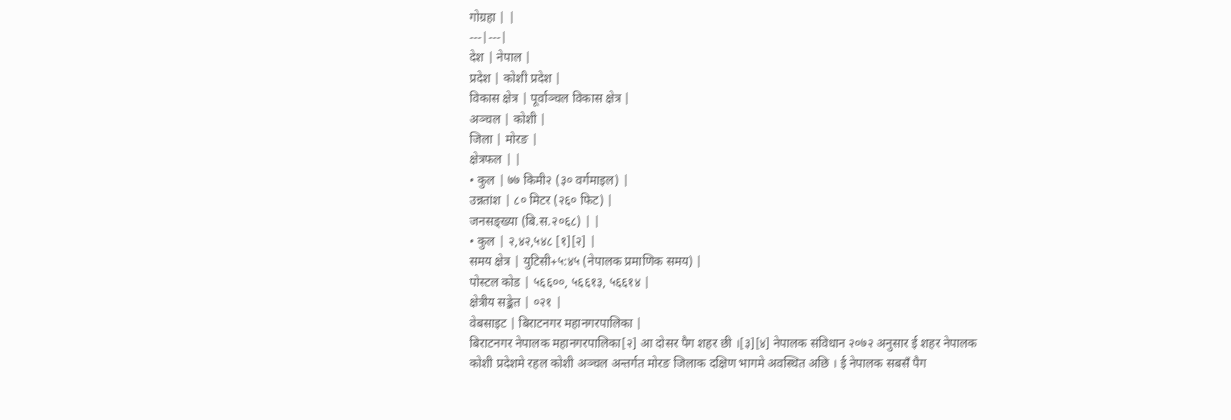गोग्रहा | |
---|---|
देश | नेपाल |
प्रदेश | कोशी प्रदेश |
विकास क्षेत्र | पूर्वाञ्चल विकास क्षेत्र |
अञ्चल | कोशी |
जिला | मोरङ |
क्षेत्रफल | |
• कुल | ७७ किमी२ (३० वर्गमाइल) |
उन्नतांश | ८० मिटर (२६० फिट) |
जनसङ्ख्या (बि.स.२०६८) | |
• कुल | २,४२,५४८ [१][२] |
समय क्षेत्र | युटिसी+५:४५ (नेपालक प्रमाणिक समय) |
पोस्टल कोड | ५६६००, ५६६१३, ५६६१४ |
क्षेत्रीय सङ्केत | ०२१ |
वेबसाइट | बिराटनगर महानगरपालिका |
बिराटनगर नेपालक महानगरपालिका[२] आ दोसर पैग शहर छी ।[३][४] नेपालक संविधान २०७२ अनुसार ई शहर नेपालक कोशी प्रदेशमे रहल कोशी अञ्चल अन्तर्गत मोरङ जिलाक दक्षिण भागमे अवस्थित अछि । ई नेपालक सबसँ पैग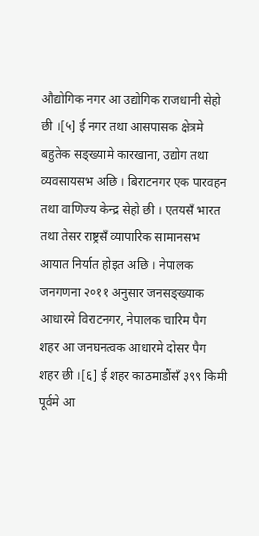औद्योगिक नगर आ उद्योगिक राजधानी सेहो छी ।[५] ई नगर तथा आसपासक क्षेत्रमे बहुतेक सङ्ख्यामे कारखाना, उद्योग तथा व्यवसायसभ अछि । बिराटनगर एक पारवहन तथा वाणिज्य केन्द्र सेहो छी । एतयसँ भारत तथा तेसर राष्ट्रसँ व्यापारिक सामानसभ आयात निर्यात होइत अछि । नेपालक जनगणना २०११ अनुसार जनसङ्ख्याक आधारमे विराटनगर, नेपालक चारिम पैग शहर आ जनघनत्वक आधारमे दोसर पैग शहर छी ।[६] ई शहर काठमाडौंसँ ३९९ किमी पूर्वमे आ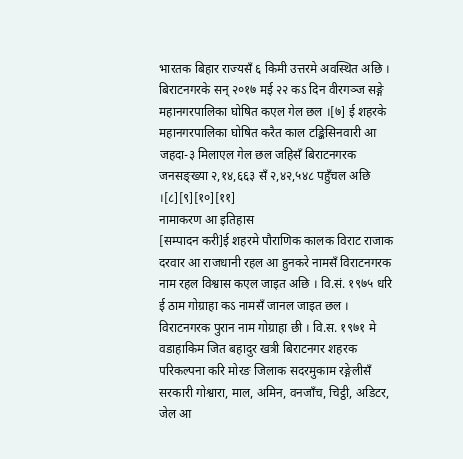भारतक बिहार राज्यसँ ६ किमी उत्तरमे अवस्थित अछि । बिराटनगरके सन् २०१७ मई २२ कऽ दिन वीरगञ्ज सङ्गे महानगरपालिका घोषित कएल गेल छल ।[७] ई शहरके महानगरपालिका घोषित करैत काल टङ्किसिनवारी आ जहदा-३ मिलाएल गेल छल जहिसँ बिराटनगरक जनसङ्ख्या २,१४,६६३ सँ २,४२,५४८ पहुँचल अछि ।[८][९][१०][११]
नामाकरण आ इतिहास
[सम्पादन करी]ई शहरमे पौराणिक कालक विराट राजाक दरवार आ राजधानी रहल आ हुनकरे नामसँ विराटनगरक नाम रहल विश्वास कएल जाइत अछि । वि.सं. १९७५ धरि ई ठाम गोग्राहा कऽ नामसँ जानल जाइत छल । विराटनगरक पुरान नाम गोग्राहा छी । वि.स. १९७१ मे वडाहाकिम जित बहादुर खत्री बिराटनगर शहरक परिकल्पना करि मोरङ जिलाक सदरमुकाम रङ्गेलीसँ सरकारी गोश्वारा, माल, अमिन, वनजाँच, चिट्ठी, अडिटर, जेल आ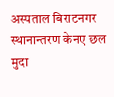अस्पताल बिराटनगर स्थानान्तरण केनए छल मुदा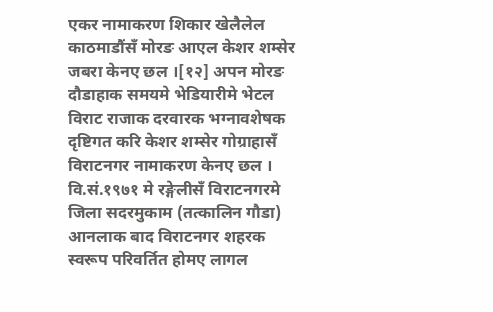एकर नामाकरण शिकार खेलैलेल काठमाडौंसँ मोरङ आएल केशर शम्सेर जबरा केनए छल ।[१२] अपन मोरङ दौडाहाक समयमे भेडियारीमे भेटल विराट राजाक दरवारक भग्नावशेषक दृष्टिगत करि केशर शम्सेर गोग्राहासँ विराटनगर नामाकरण केनए छल । वि.सं.१९७१ मे रङ्गेलीसँ विराटनगरमे जिला सदरमुकाम (तत्कालिन गौडा) आनलाक बाद विराटनगर शहरक स्वरूप परिवर्तित होमए लागल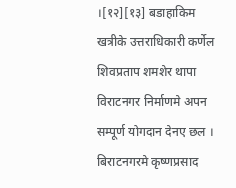।[१२][१३] बडाहाकिम खत्रीके उत्तराधिकारी कर्णेल शिवप्रताप शमशेर थापा विराटनगर निर्माणमे अपन सम्पूर्ण योगदान देनए छल । बिराटनगरमे कृष्णप्रसाद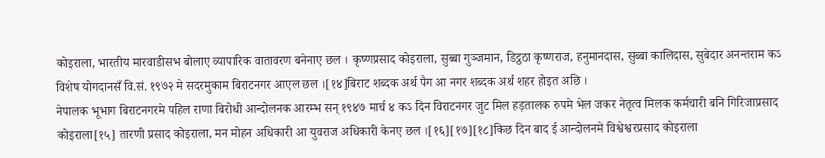कोइराला, भारतीय मारवाडीसभ बोलाए व्यापारिक वातावरण बनेनाए छल । कृष्णप्रसाद कोइराला, सुब्बा गुञ्जमान, डिट्ठठा कृष्णराज, हनुमानदास, सुब्बा कालिदास, सुबेदार अनन्तराम कऽ विशेष योगदानसँ वि.सं. १९७२ मे सदरमुकाम बिराटनगर आएल छल ।[१४]बिराट शब्दक अर्थ पैग आ नगर शब्दक अर्थ शहर होइत अछि ।
नेपालक भूभाग बिराटनगरमे पहिल राणा बिरोधी आन्दोलनक आरम्भ सन् १९४७ मार्च ४ कऽ दिन विराटनगर जुट मिल हड़तालक रुपमे भेल जकर नेतृत्व मिलक कर्मचारी बनि गिरिजाप्रसाद कोइराला[१५] तारणी प्रसाद कोइराला, मन मोहन अधिकारी आ युवराज अधिकारी केनए छल ।[१६][१७][१८]किछ दिन बाद ई आन्दोलनमे विश्वेश्वरप्रसाद कोइराला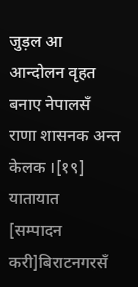जुड़ल आ आन्दोलन वृहत बनाए नेपालसँ राणा शासनक अन्त केलक ।[१९]
यातायात
[सम्पादन करी]बिराटनगरसँ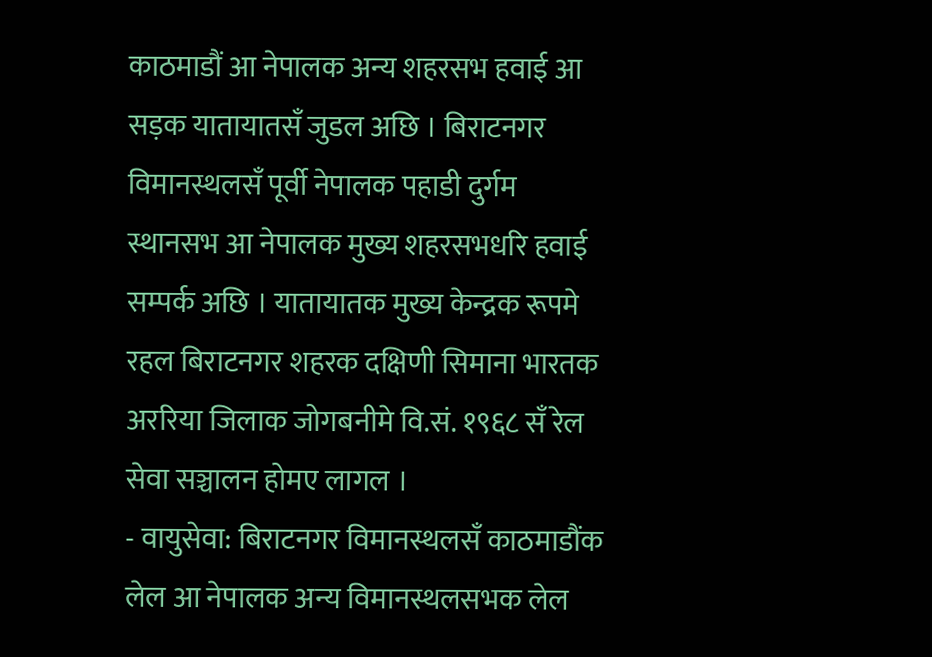काठमाडौं आ नेपालक अन्य शहरसभ हवाई आ सड़क यातायातसँ जुडल अछि । बिराटनगर विमानस्थलसँ पूर्वी नेपालक पहाडी दुर्गम स्थानसभ आ नेपालक मुख्य शहरसभधरि हवाई सम्पर्क अछि । यातायातक मुख्य केन्द्रक रूपमे रहल बिराटनगर शहरक दक्षिणी सिमाना भारतक अररिया जिलाक जोगबनीमे वि.सं. १९६८ सँ रेल सेवा सञ्चालन होमए लागल ।
- वायुसेवा: बिराटनगर विमानस्थलसँ काठमाडौंक लेल आ नेपालक अन्य विमानस्थलसभक लेल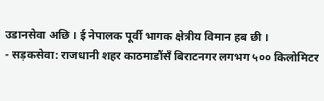उडानसेवा अछि । ई नेपालक पूर्वी भागक क्षेत्रीय विमान हब छी ।
- सड़कसेवा: राजधानी शहर काठमाडौंसँ बिराटनगर लगभग ५०० किलोमिटर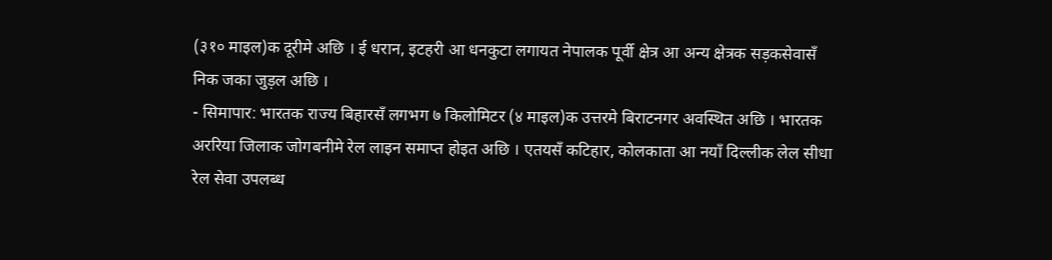(३१० माइल)क दूरीमे अछि । ई धरान, इटहरी आ धनकुटा लगायत नेपालक पूर्वी क्षेत्र आ अन्य क्षेत्रक सड़कसेवासँ निक जका जुड़ल अछि ।
- सिमापार: भारतक राज्य बिहारसँ लगभग ७ किलोमिटर (४ माइल)क उत्तरमे बिराटनगर अवस्थित अछि । भारतक अररिया जिलाक जोगबनीमे रेल लाइन समाप्त होइत अछि । एतयसँ कटिहार, कोलकाता आ नयाँ दिल्लीक लेल सीधा रेल सेवा उपलब्ध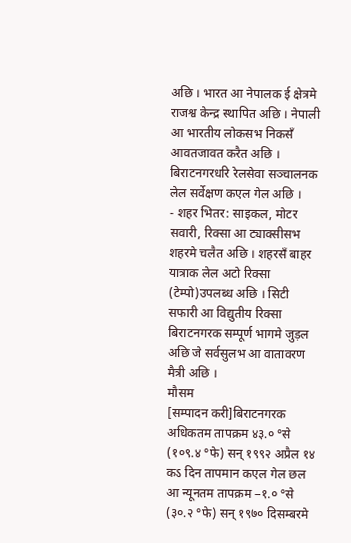अछि । भारत आ नेपालक ई क्षेत्रमे राजश्व केन्द्र स्थापित अछि । नेपाली आ भारतीय लोकसभ निकसँ आवतजावत करैत अछि । बिराटनगरधरि रेलसेवा सञ्चालनक लेल सर्वेक्षण कएल गेल अछि ।
- शहर भितर: साइकल, मोटर सवारी, रिक्सा आ ट्याक्सीसभ शहरमे चलैत अछि । शहरसँ बाहर यात्राक लेल अटो रिक्सा (टेम्पो)उपलब्ध अछि । सिटी सफारी आ विद्युतीय रिक्सा बिराटनगरक सम्पूर्ण भागमे जुड़ल अछि जे सर्वसुलभ आ वातावरण मैत्री अछि ।
मौसम
[सम्पादन करी]बिराटनगरक अधिकतम तापक्रम ४३.० °से (१०९.४ °फे) सन् १९९२ अप्रैल १४ कऽ दिन तापमान कएल गेल छल आ न्यूनतम तापक्रम −१.० °से (३०.२ °फे) सन् १९७० दिसम्बरमे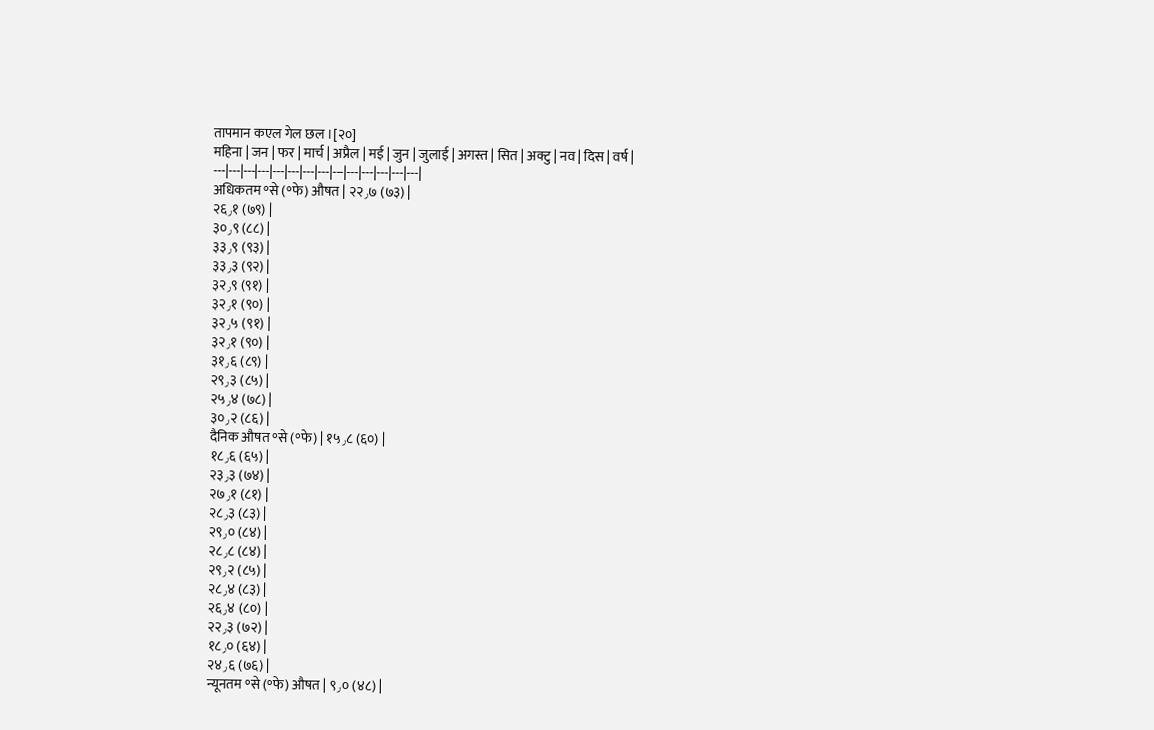तापमान कएल गेल छल ।[२०]
महिना | जन | फर | मार्च | अप्रैल | मई | जुन | जुलाई | अगस्त | सित | अक्टु | नव | दिस | वर्ष |
---|---|---|---|---|---|---|---|---|---|---|---|---|---|
अधिकतम °से (°फे) औषत | २२٫७ (७३) |
२६٫१ (७९) |
३०٫९ (८८) |
३३٫९ (९३) |
३३٫३ (९२) |
३२٫९ (९१) |
३२٫१ (९०) |
३२٫५ (९१) |
३२٫१ (९०) |
३१٫६ (८९) |
२९٫३ (८५) |
२५٫४ (७८) |
३०٫२ (८६) |
दैनिक औषत °से (°फे) | १५٫८ (६०) |
१८٫६ (६५) |
२३٫३ (७४) |
२७٫१ (८१) |
२८٫३ (८३) |
२९٫० (८४) |
२८٫८ (८४) |
२९٫२ (८५) |
२८٫४ (८३) |
२६٫४ (८०) |
२२٫३ (७२) |
१८٫० (६४) |
२४٫६ (७६) |
न्यूनतम °से (°फे) औषत | ९٫० (४८) |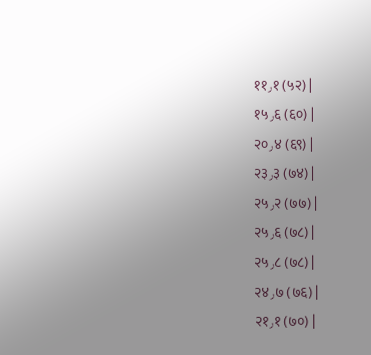११٫१ (५२) |
१५٫६ (६०) |
२०٫४ (६९) |
२३٫३ (७४) |
२५٫२ (७७) |
२५٫६ (७८) |
२५٫८ (७८) |
२४٫७ (७६) |
२१٫१ (७०) |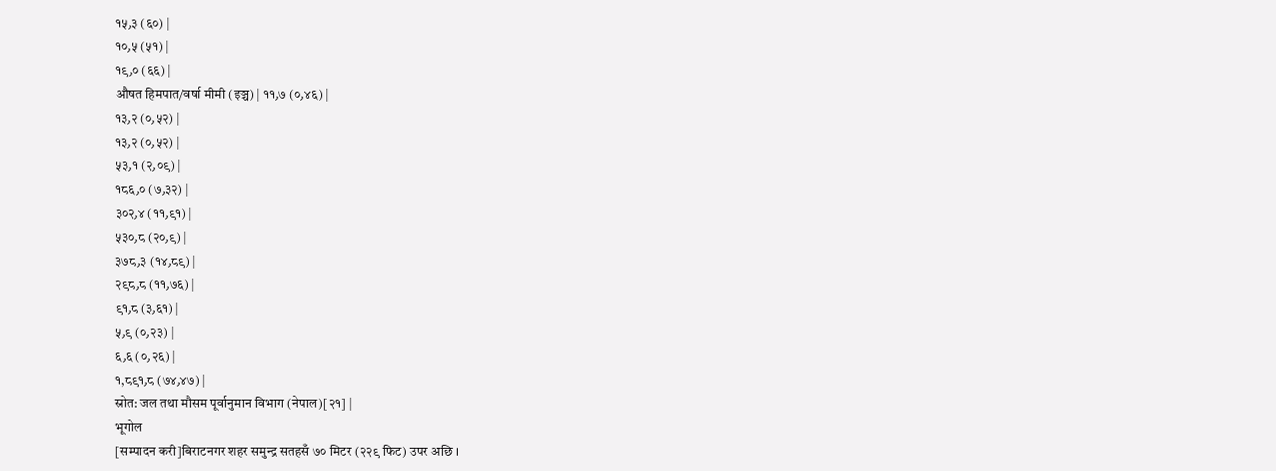१५٫३ (६०) |
१०٫५ (५१) |
१९٫० (६६) |
औषत हिमपात/वर्षा मीमी (इञ्च) | ११٫७ (०٫४६) |
१३٫२ (०٫५२) |
१३٫२ (०٫५२) |
५३٫१ (२٫०९) |
१८६٫० (७٫३२) |
३०२٫४ (११٫९१) |
५३०٫८ (२०٫९) |
३७८٫३ (१४٫८९) |
२९८٫८ (११٫७६) |
९१٫८ (३٫६१) |
५٫९ (०٫२३) |
६٫६ (०٫२६) |
१,८९१٫८ (७४٫४७) |
स्रोत: जल तथा मौसम पूर्वानुमान विभाग (नेपाल)[२१] |
भूगोल
[सम्पादन करी]बिराटनगर शहर समुन्द्र सतहसँ ७० मिटर (२२९ फिट) उपर अछि ।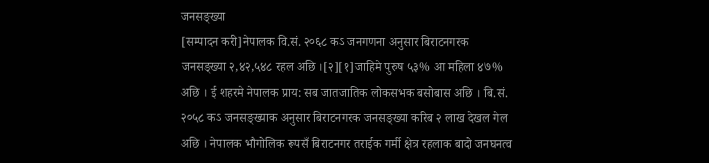जनसङ्ख्या
[सम्पादन करी]नेपालक वि.सं. २०६८ कऽ जनगणना अनुसार बिराटनगरक जनसङ्ख्या २,४२,५४८ रहल अछि ।[२][१]जाहिमे पुरुष ५३% आ महिला ४७% अछि । ई शहरमे नेपालक प्राय: सब जातजातिक लोकसभक बसोबास अछि । बि.सं. २०५८ कऽ जनसङ्ख्याक अनुसार बिराटनगरक जनसङ्ख्या करिब २ लाख देखल गेल अछि । नेपालक भौगोलिक रूपसँ बिराटनगर तराईक गर्मी क्षेत्र रहलाक बादो जनघनत्व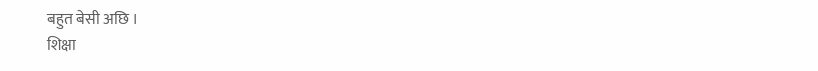बहुत बेसी अछि ।
शिक्षा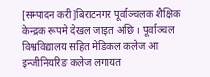[सम्पादन करी]बिराटनगर पूर्वाञ्चलक शैक्षिक केन्द्रक रूपमे देखल जाइत अछि । पूर्वाञ्चल विश्वविद्यालय सहित मेडिकल कलेज आ इन्जीनियरिङ कलेज लगायत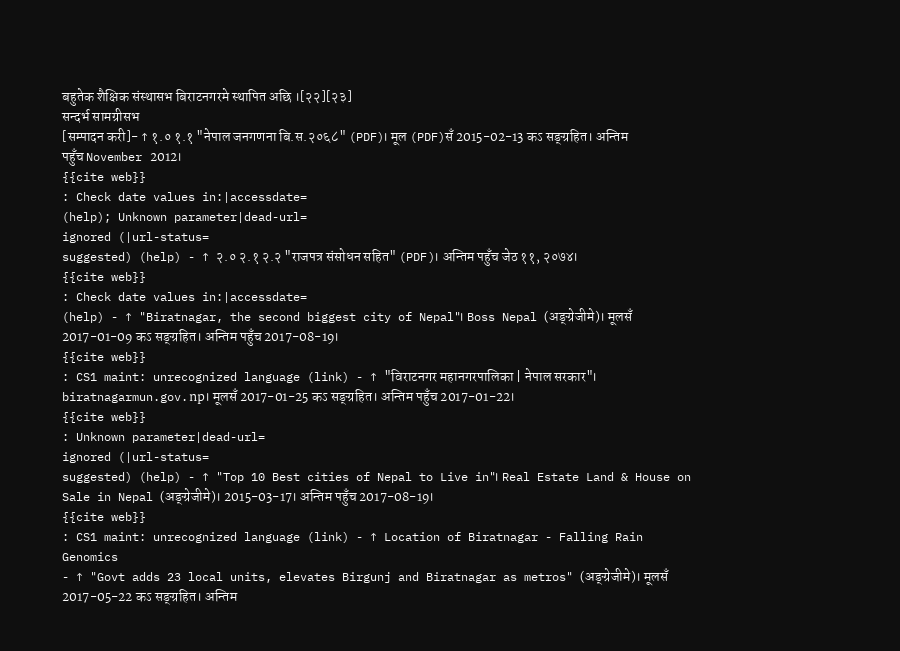बहुतेक शैक्षिक संस्थासभ बिराटनगरमे स्थापित अछि ।[२२][२३]
सन्दर्भ सामग्रीसभ
[सम्पादन करी]- ↑ १.० १.१ "नेपाल जनगणना बि.स.२०६८" (PDF)। मूल (PDF)सँ 2015-02-13 कऽ सङ्ग्रहित। अन्तिम पहुँच November 2012।
{{cite web}}
: Check date values in:|accessdate=
(help); Unknown parameter|dead-url=
ignored (|url-status=
suggested) (help) - ↑ २.० २.१ २.२ "राजपत्र संसोधन सहित" (PDF)। अन्तिम पहुँच जेठ ११, २०७४।
{{cite web}}
: Check date values in:|accessdate=
(help) - ↑ "Biratnagar, the second biggest city of Nepal"। Boss Nepal (अङ्ग्रेजीमे)। मूलसँ 2017-01-09 कऽ सङ्ग्रहित। अन्तिम पहुँच 2017-08-19।
{{cite web}}
: CS1 maint: unrecognized language (link) - ↑ "विराटनगर महानगरपालिका | नेपाल सरकार"। biratnagarmun.gov.np। मूलसँ 2017-01-25 कऽ सङ्ग्रहित। अन्तिम पहुँच 2017-01-22।
{{cite web}}
: Unknown parameter|dead-url=
ignored (|url-status=
suggested) (help) - ↑ "Top 10 Best cities of Nepal to Live in"। Real Estate Land & House on Sale in Nepal (अङ्ग्रेजीमे)। 2015-03-17। अन्तिम पहुँच 2017-08-19।
{{cite web}}
: CS1 maint: unrecognized language (link) - ↑ Location of Biratnagar - Falling Rain Genomics
- ↑ "Govt adds 23 local units, elevates Birgunj and Biratnagar as metros" (अङ्ग्रेजीमे)। मूलसँ 2017-05-22 कऽ सङ्ग्रहित। अन्तिम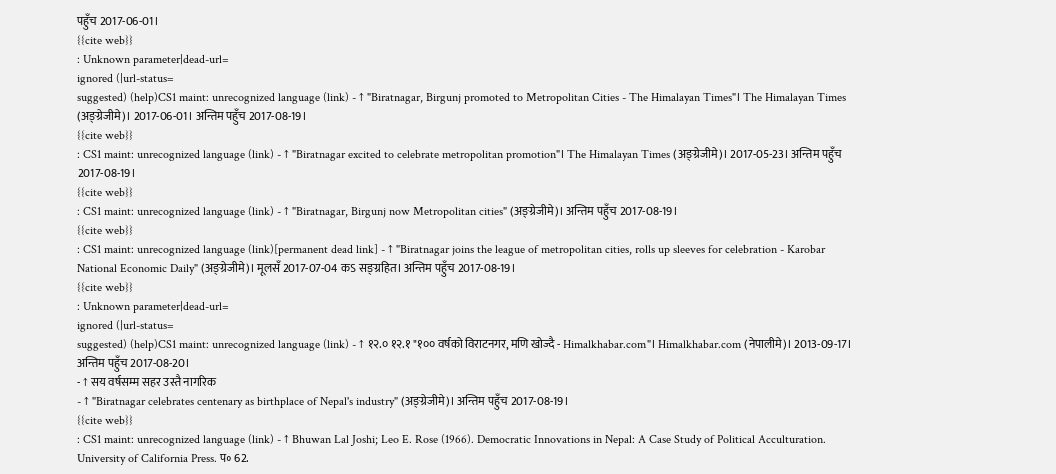पहुँच 2017-06-01।
{{cite web}}
: Unknown parameter|dead-url=
ignored (|url-status=
suggested) (help)CS1 maint: unrecognized language (link) - ↑ "Biratnagar, Birgunj promoted to Metropolitan Cities - The Himalayan Times"। The Himalayan Times (अङ्ग्रेजीमे)। 2017-06-01। अन्तिम पहुँच 2017-08-19।
{{cite web}}
: CS1 maint: unrecognized language (link) - ↑ "Biratnagar excited to celebrate metropolitan promotion"। The Himalayan Times (अङ्ग्रेजीमे)। 2017-05-23। अन्तिम पहुँच 2017-08-19।
{{cite web}}
: CS1 maint: unrecognized language (link) - ↑ "Biratnagar, Birgunj now Metropolitan cities" (अङ्ग्रेजीमे)। अन्तिम पहुँच 2017-08-19।
{{cite web}}
: CS1 maint: unrecognized language (link)[permanent dead link] - ↑ "Biratnagar joins the league of metropolitan cities, rolls up sleeves for celebration - Karobar National Economic Daily" (अङ्ग्रेजीमे)। मूलसँ 2017-07-04 कऽ सङ्ग्रहित। अन्तिम पहुँच 2017-08-19।
{{cite web}}
: Unknown parameter|dead-url=
ignored (|url-status=
suggested) (help)CS1 maint: unrecognized language (link) - ↑ १२.० १२.१ "१०० वर्षको विराटनगर, मणि खोज्दै - Himalkhabar.com"। Himalkhabar.com (नेपालीमे)। 2013-09-17। अन्तिम पहुँच 2017-08-20।
- ↑ सय वर्षसम्म सहर उस्तै नागरिक
- ↑ "Biratnagar celebrates centenary as birthplace of Nepal's industry" (अङ्ग्रेजीमे)। अन्तिम पहुँच 2017-08-19।
{{cite web}}
: CS1 maint: unrecognized language (link) - ↑ Bhuwan Lal Joshi; Leo E. Rose (1966). Democratic Innovations in Nepal: A Case Study of Political Acculturation. University of California Press. प॰ 62.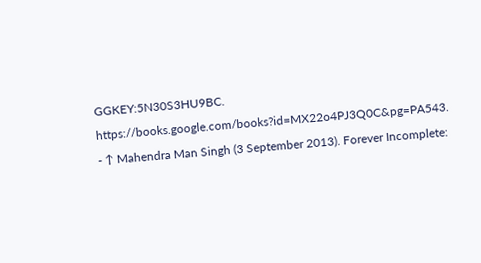GGKEY:5N30S3HU9BC. https://books.google.com/books?id=MX22o4PJ3Q0C&pg=PA543.
- ↑ Mahendra Man Singh (3 September 2013). Forever Incomplete: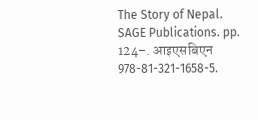The Story of Nepal. SAGE Publications. pp. 124–. आइएसबिएन 978-81-321-1658-5.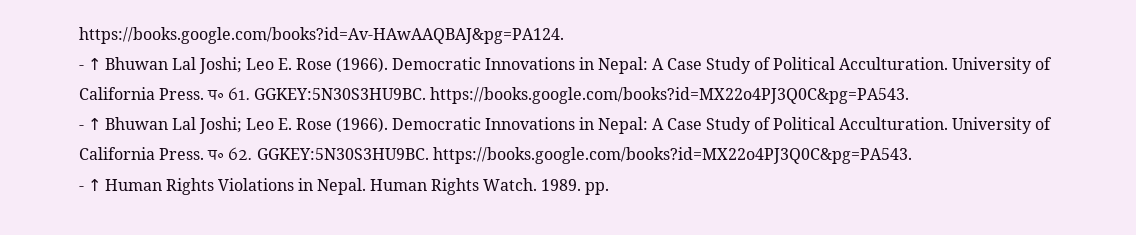https://books.google.com/books?id=Av-HAwAAQBAJ&pg=PA124.
- ↑ Bhuwan Lal Joshi; Leo E. Rose (1966). Democratic Innovations in Nepal: A Case Study of Political Acculturation. University of California Press. प॰ 61. GGKEY:5N30S3HU9BC. https://books.google.com/books?id=MX22o4PJ3Q0C&pg=PA543.
- ↑ Bhuwan Lal Joshi; Leo E. Rose (1966). Democratic Innovations in Nepal: A Case Study of Political Acculturation. University of California Press. प॰ 62. GGKEY:5N30S3HU9BC. https://books.google.com/books?id=MX22o4PJ3Q0C&pg=PA543.
- ↑ Human Rights Violations in Nepal. Human Rights Watch. 1989. pp.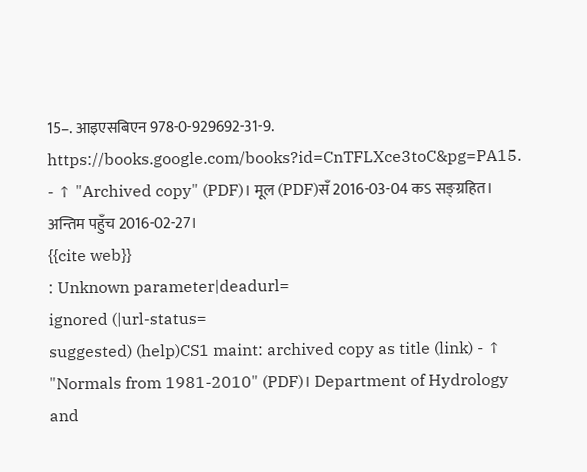15–. आइएसबिएन 978-0-929692-31-9. https://books.google.com/books?id=CnTFLXce3toC&pg=PA15.
- ↑ "Archived copy" (PDF)। मूल (PDF)सँ 2016-03-04 कऽ सङ्ग्रहित। अन्तिम पहुँच 2016-02-27।
{{cite web}}
: Unknown parameter|deadurl=
ignored (|url-status=
suggested) (help)CS1 maint: archived copy as title (link) - ↑ "Normals from 1981-2010" (PDF)। Department of Hydrology and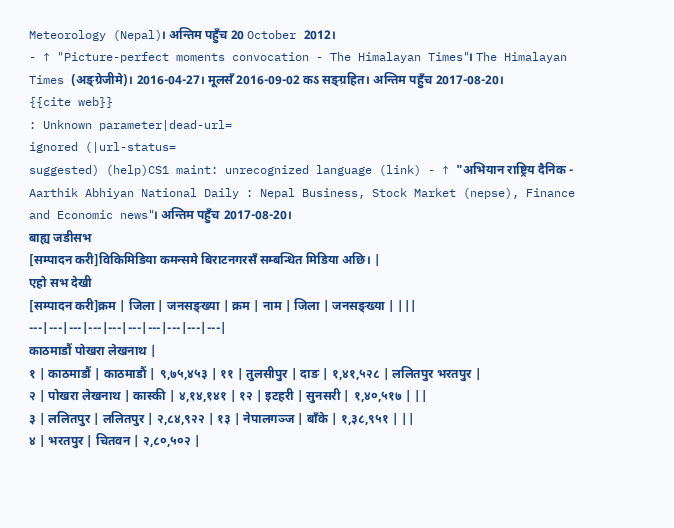Meteorology (Nepal)। अन्तिम पहुँच 20 October 2012।
- ↑ "Picture-perfect moments convocation - The Himalayan Times"। The Himalayan Times (अङ्ग्रेजीमे)। 2016-04-27। मूलसँ 2016-09-02 कऽ सङ्ग्रहित। अन्तिम पहुँच 2017-08-20।
{{cite web}}
: Unknown parameter|dead-url=
ignored (|url-status=
suggested) (help)CS1 maint: unrecognized language (link) - ↑ "अभियान राष्ट्रिय दैनिक - Aarthik Abhiyan National Daily : Nepal Business, Stock Market (nepse), Finance and Economic news"। अन्तिम पहुँच 2017-08-20।
बाह्य जडीसभ
[सम्पादन करी]विकिमिडिया कमन्समे बिराटनगरसँ सम्बन्धित मिडिया अछि। |
एहो सभ देखी
[सम्पादन करी]क्रम | जिला | जनसङ्ख्या | क्रम | नाम | जिला | जनसङ्ख्या | |||
---|---|---|---|---|---|---|---|---|---|
काठमाडौं पोखरा लेखनाथ |
१ | काठमाडौं | काठमाडौं | ९,७५,४५३ | ११ | तुलसीपुर | दाङ | १,४१,५२८ | ललितपुर भरतपुर |
२ | पोखरा लेखनाथ | कास्की | ४,१४,१४१ | १२ | इटहरी | सुनसरी | १,४०,५१७ | ||
३ | ललितपुर | ललितपुर | २,८४,९२२ | १३ | नेपालगञ्ज | बाँके | १,३८,९५१ | ||
४ | भरतपुर | चितवन | २,८०,५०२ |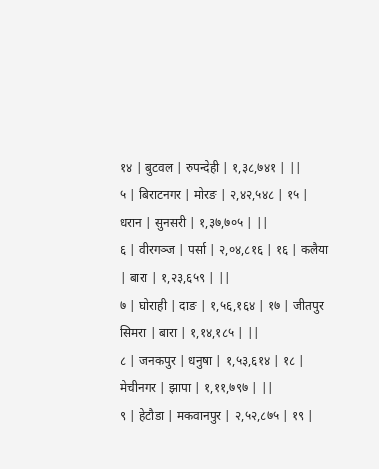१४ | बुटवल | रुपन्देही | १,३८,७४१ | ||
५ | बिराटनगर | मोरङ | २,४२,५४८ | १५ | धरान | सुनसरी | १,३७,७०५ | ||
६ | वीरगञ्ज | पर्सा | २,०४,८१६ | १६ | कलैया | बारा | १,२३,६५९ | ||
७ | घोराही | दाङ | १,५६,१६४ | १७ | जीतपुर सिमरा | बारा | १,१४,१८५ | ||
८ | जनकपुर | धनुषा | १,५३,६१४ | १८ | मेचीनगर | झापा | १,११,७९७ | ||
९ | हेटौडा | मकवानपुर | २,५२,८७५ | १९ |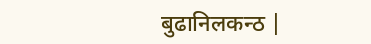बुढानिलकन्ठ |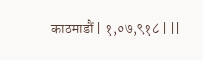काठमाडौं | १,०७,९१८ | ||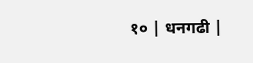१० | धनगढी |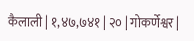कैलाली | १,४७,७४१ | २० | गोकर्णेश्वर |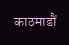काठमाडौं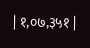| १,०७,३५१ |